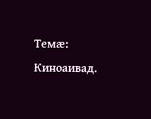Темæ: Киноаивад.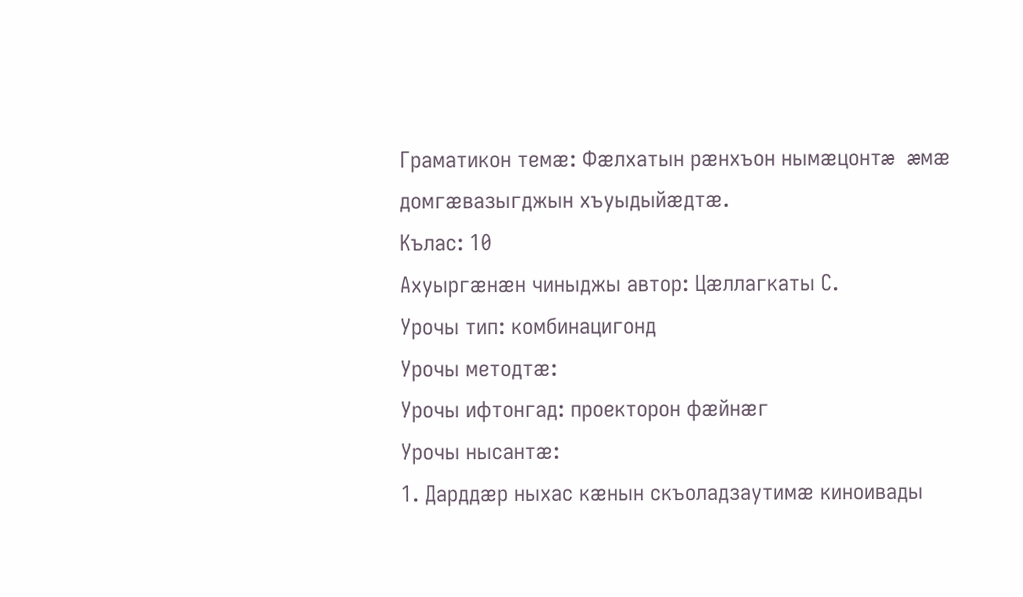Граматикон темæ: Фæлхатын рæнхъон нымæцонтæ æмæ домгæвазыгджын хъуыдыйæдтæ.
Кълас: 10
Ахуыргæнæн чиныджы автор: Цæллагкаты С.
Урочы тип: комбинацигонд
Урочы методтæ:
Урочы ифтонгад: проекторон фæйнæг
Урочы нысантæ:
1. Дарддæр ныхас кæнын скъоладзаутимæ киноивады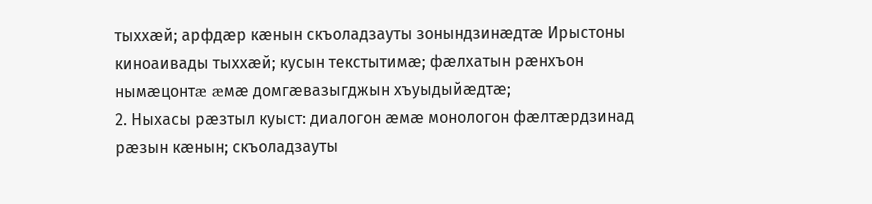тыххæй; арфдæр кæнын скъоладзауты зонындзинæдтæ Ирыстоны киноаивады тыххæй; кусын текстытимæ; фæлхатын рæнхъон нымæцонтæ æмæ домгæвазыгджын хъуыдыйæдтæ;
2. Ныхасы рæзтыл куыст: диалогон æмæ монологон фæлтæрдзинад рæзын кæнын; скъоладзауты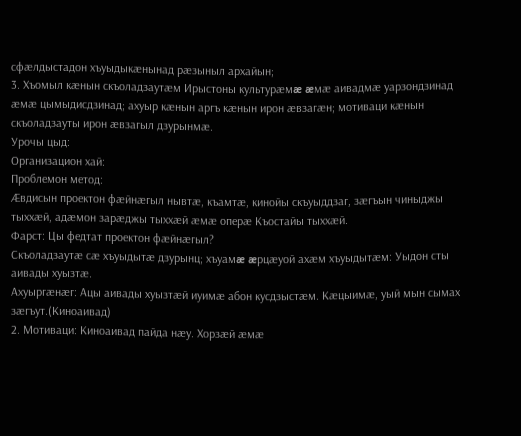сфæлдыстадон хъуыдыкæнынад рæзыныл архайын;
3. Хъомыл кæнын скъоладзаутæм Ирыстоны культурæмæ æмæ аивадмæ уарзондзинад æмæ цымыдисдзинад; ахуыр кæнын аргъ кæнын ирон æвзагæн; мотиваци кæнын скъоладзауты ирон æвзагыл дзурынмæ.
Урочы цыд:
Организацион хай:
Проблемон метод:
Æвдисын проектон фæйнæгыл нывтæ, къамтæ, кинойы скъуыддзаг, зæгъын чиныджы тыххæй, адæмон зарæджы тыххæй æмæ оперæ Къостайы тыххæй.
Фарст: Цы федтат проектон фæйнæгыл?
Скъоладзаутæ сæ хъуыдытæ дзурынц; хъуамæ æрцæуой ахæм хъуыдытæм: Уыдон сты аивады хуызтæ.
Ахуыргæнæг: Ацы аивады хуызтæй иуимæ абон кусдзыстæм. Кæцыимæ, уый мын сымах зæгъут.(Киноаивад)
2. Мотиваци: Киноаивад пайда нæу. Хорзæй æмæ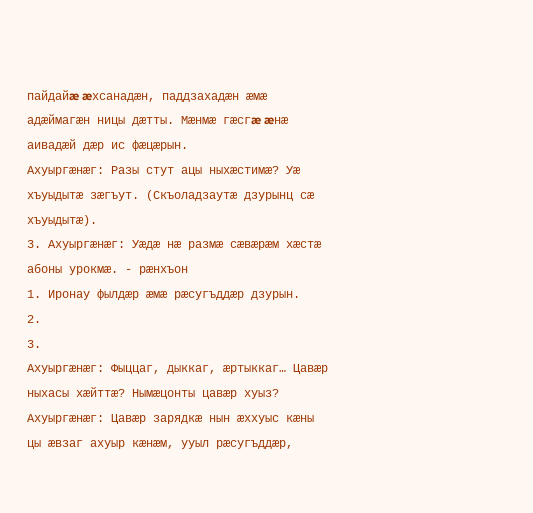пайдайæ æхсанадæн, паддзахадæн æмæ адæймагæн ницы дæтты. Мæнмæ гæсгæ æнæ аивадæй дæр ис фæцæрын.
Ахуыргæнæг: Разы стут ацы ныхæстимæ? Уæ хъуыдытæ зæгъут. (Скъоладзаутæ дзурынц сæ хъуыдытæ).
3. Ахуыргæнæг: Уæдæ нæ размæ сæвæрæм хæстæ абоны урокмæ. - рæнхъон
1. Иронау фылдæр æмæ рæсугъддæр дзурын.
2.
3.
Ахуыргæнæг: Фыццаг, дыккаг, æртыккаг… Цавæр ныхасы хæйттæ? Нымæцонты цавæр хуыз?
Ахуыргæнæг: Цавæр зарядкæ нын æххуыс кæны цы æвзаг ахуыр кæнæм, ууыл рæсугъддæр,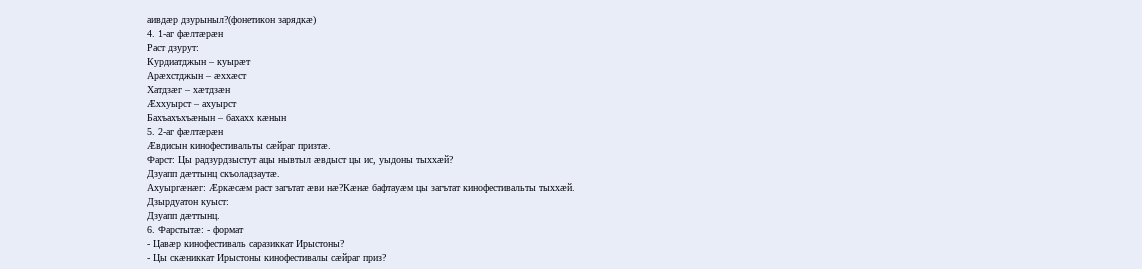аивдæр дзурыныл?(фонетикон зарядкæ)
4. 1-аг фæлтæрæн
Раст дзурут:
Курдиатджын – куырæт
Арæхстджын – æххæст
Хатдзæг – хæтдзæн
Æххуырст – ахуырст
Бахъахъхъæнын – бахахх кæнын
5. 2-аг фæлтæрæн
Æвдисын кинофестивальты сæйраг призтæ.
Фарст: Цы радзурдзыстут ацы нывтыл æвдыст цы ис, уыдоны тыххæй?
Дзуапп дæттынц скъоладзаутæ.
Ахуыргæнæг: Æркæсæм раст загътат æви нæ?Кæнæ бафтауæм цы загътат кинофестивальты тыххæй.
Дзырдуатон куыст:
Дзуапп дæттынц.
6. Фарстытæ: - формат
- Цавæр кинофестиваль саразиккат Ирыстоны?
- Цы скæниккат Ирыстоны кинофестивалы сæйраг приз?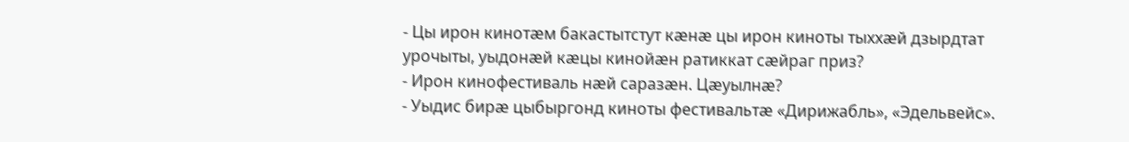- Цы ирон кинотæм бакастытстут кæнæ цы ирон киноты тыххæй дзырдтат урочыты, уыдонæй кæцы кинойæн ратиккат сæйраг приз?
- Ирон кинофестиваль нæй саразæн. Цæуылнæ?
- Уыдис бирæ цыбыргонд киноты фестивальтæ «Дирижабль», «Эдельвейс».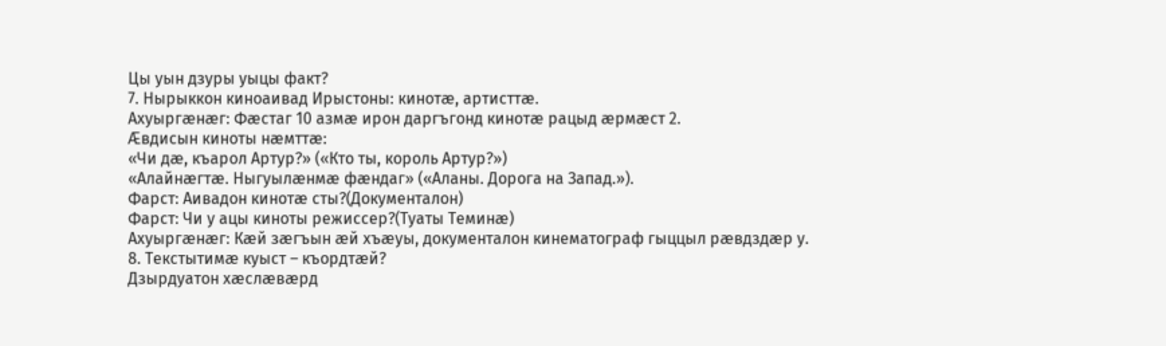Цы уын дзуры уыцы факт?
7. Нырыккон киноаивад Ирыстоны: кинотæ, артисттæ.
Ахуыргæнæг: Фæстаг 10 азмæ ирон даргъгонд кинотæ рацыд æрмæст 2.
Æвдисын киноты нæмттæ:
«Чи дæ, къарол Артур?» («Кто ты, король Артур?»)
«Алайнæгтæ. Ныгуылæнмæ фæндаг» («Аланы. Дорога на Запад.»).
Фарст: Аивадон кинотæ сты?(Документалон)
Фарст: Чи у ацы киноты режиссер?(Туаты Теминæ)
Ахуыргæнæг: Кæй зæгъын æй хъæуы, документалон кинематограф гыццыл рæвдздæр у.
8. Текстытимæ куыст – къордтæй?
Дзырдуатон хæслæвæрд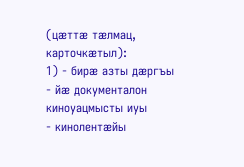(цæттæ тæлмац, карточкæтыл):
1) - бирæ азты дæргъы
- йæ документалон киноуацмысты иуы
- кинолентæйы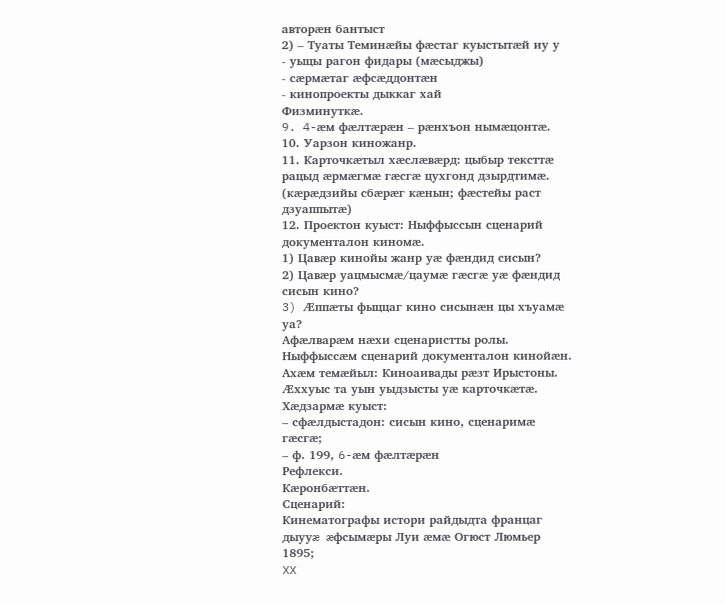авторæн бантыст
2) – Туаты Теминæйы фæстаг куыстытæй иу у
- уыцы рагон фидары (мæсыджы)
- сæрмæтаг æфсæддонтæн
- кинопроекты дыккаг хай
Физминуткæ.
9. 4-æм фæлтæрæн – рæнхъон нымæцонтæ.
10. Уарзон киножанр.
11. Карточкæтыл хæслæвæрд: цыбыр тексттæ рацыд æрмæгмæ гæсгæ цухгонд дзырдтимæ. (кæрæдзийы сбæрæг кæнын; фæстейы раст дзуаппытæ)
12. Проектон куыст: Ныффыссын сценарий документалон киномæ.
1) Цавæр кинойы жанр уæ фæндид сисын?
2) Цавæр уацмысмæ/цаумæ гæсгæ уæ фæндид сисын кино?
3) Æппæты фыццаг кино сисынæн цы хъуамæ уа?
Афæлварæм нæхи сценаристты ролы. Ныффыссæм сценарий документалон кинойæн. Ахæм темæйыл: Киноаивады рæзт Ирыстоны. Æххуыс та уын уыдзысты уæ карточкæтæ.
Хæдзармæ куыст:
– сфæлдыстадон: сисын кино, сценаримæ гæсгæ;
– ф. 199, 6-æм фæлтæрæн
Рефлекси.
Кæронбæттæн.
Сценарий:
Кинематографы истори райдыдта францаг дыууæ æфсымæры Луи æмæ Огюст Люмьер 1895;
XX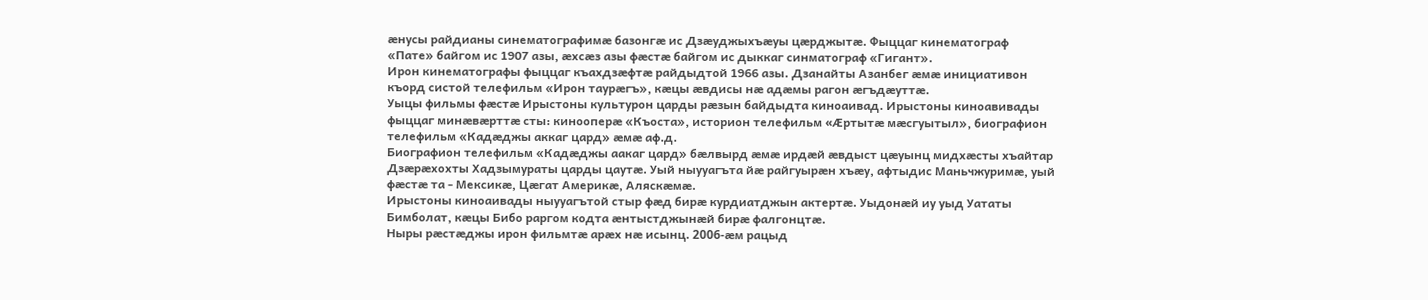æнусы райдианы синематографимæ базонгæ ис Дзæуджыхъæуы цæрджытæ. Фыццаг кинематограф «Пате» байгом ис 1907 азы, æхсæз азы фæстæ байгом ис дыккаг синматограф «Гигант».
Ирон кинематографы фыццаг къахдзæфтæ райдыдтой 1966 азы. Дзанайты Азанбег æмæ инициативон къорд систой телефильм «Ирон таурæгъ», кæцы æвдисы нæ адæмы рагон æгъдæуттæ.
Уыцы фильмы фæстæ Ирыстоны культурон царды рæзын байдыдта киноаивад. Ирыстоны киноавивады фыццаг минæвæрттæ сты: кинооперæ «Къоста», историон телефильм «Æртытæ мæсгуытыл», биографион телефильм «Кадæджы аккаг цард» æмæ аф.д.
Биографион телефильм «Кадæджы аакаг цард» бæлвырд æмæ ирдæй æвдыст цæуынц мидхæсты хъайтар Дзæрæхохты Хадзымураты царды цаутæ. Уый ныууагъта йæ райгуырæн хъæу, афтыдис Маньчжуримæ, уый фæстæ та - Мексикæ, Цæгат Америкæ, Аляскæмæ.
Ирыстоны киноаивады ныууагътой стыр фæд бирæ курдиатджын актертæ. Уыдонæй иу уыд Уататы Бимболат, кæцы Бибо раргом кодта æнтыстджынæй бирæ фалгонцтæ.
Ныры рæстæджы ирон фильмтæ арæх нæ исынц. 2006-æм рацыд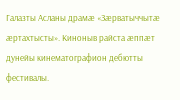Галазты Асланы драмæ «Зæрватыччытæ æртахтысты». Киноныв райста æппæт дунейы кинематографион дебютты фестивалы.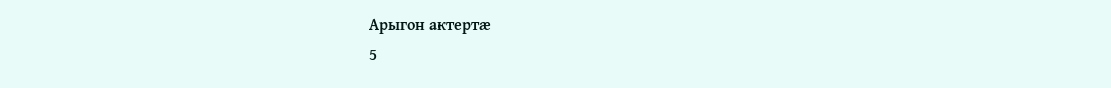Арыгон актертæ
5